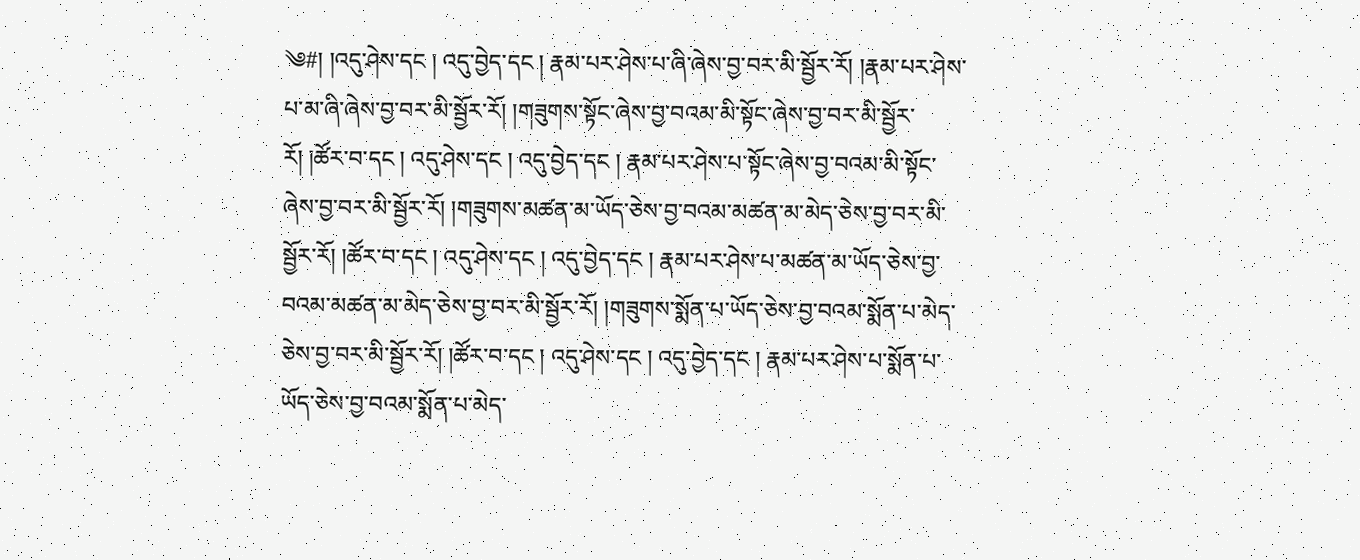༄#། །འདུ་ཤེས་དང ། འདུ་བྱེད་དང ། རྣམ་པར་ཤེས་པ་ཞི་ཞེས་བྱ་བར་མི་སྦྱོར་རོ། །རྣམ་པར་ཤེས་པ་མ་ཞི་ཞེས་བྱ་བར་མི་སྦྱོར་རོ། །གཟུགས་སྟོང་ཞེས་བྱ་བའམ་མི་སྟོང་ཞེས་བྱ་བར་མི་སྦྱོར་རོ། །ཚོར་བ་དང ། འདུ་ཤེས་དང ། འདུ་བྱེད་དང ། རྣམ་པར་ཤེས་པ་སྟོང་ཞེས་བྱ་བའམ་མི་སྟོང་ཞེས་བྱ་བར་མི་སྦྱོར་རོ། །གཟུགས་མཚན་མ་ཡོད་ཅེས་བྱ་བའམ་མཚན་མ་མེད་ཅེས་བྱ་བར་མི་སྦྱོར་རོ། །ཚོར་བ་དང ། འདུ་ཤེས་དང ། འདུ་བྱེད་དང ། རྣམ་པར་ཤེས་པ་མཚན་མ་ཡོད་ཅེས་བྱ་བའམ་མཚན་མ་མེད་ཅེས་བྱ་བར་མི་སྦྱོར་རོ། །གཟུགས་སྨོན་པ་ཡོད་ཅེས་བྱ་བའམ་སྨོན་པ་མེད་ཅེས་བྱ་བར་མི་སྦྱོར་རོ། །ཚོར་བ་དང ། འདུ་ཤེས་དང ། འདུ་བྱེད་དང ། རྣམ་པར་ཤེས་པ་སྨོན་པ་ཡོད་ཅེས་བྱ་བའམ་སྨོན་པ་མེད་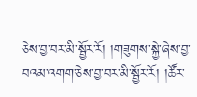ཅེས་བྱ་བར་མི་སྦྱོར་རོ། །གཟུགས་སྐྱེ་ཞེས་བྱ་བའམ་འགག་ཅེས་བྱ་བར་མི་སྦྱོར་རོ། །ཚོར་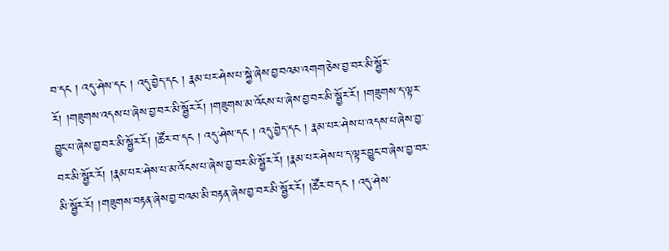བ་དང ། འདུ་ཤེས་དང ། འདུ་བྱེད་དང ། རྣམ་པར་ཤེས་པ་སྐྱེ་ཞེས་བྱ་བའམ་འགག་ཅེས་བྱ་བར་མི་སྦྱོར་རོ། །གཟུགས་འདས་པ་ཞེས་བྱ་བར་མི་སྦྱོར་རོ། །གཟུགས་མ་འོངས་པ་ཞེས་བྱ་བར་མི་སྦྱོར་རོ། །གཟུགས་ད་ལྟར་བྱུང་པ་ཞེས་བྱ་བར་མི་སྦྱོར་རོ། །ཚོར་བ་དང ། འདུ་ཤེས་དང ། འདུ་བྱེད་དང ། རྣམ་པར་ཤེས་པ་འདས་པ་ཞེས་བྱ་བར་མི་སྦྱོར་རོ། །རྣམ་པར་ཤེས་པ་མ་འོངས་པ་ཞེས་བྱ་བར་མི་སྦྱོར་རོ། །རྣམ་པར་ཤེས་པ་ད་ལྟར་བྱུང་བ་ཞེས་བྱ་བར་མི་སྦྱོར་རོ། །གཟུགས་བརྟན་ཞེས་བྱ་བའམ་མི་བརྟན་ཞེས་བྱ་བར་མི་སྦྱོར་རོ། །ཚོར་བ་དང ། འདུ་ཤེས་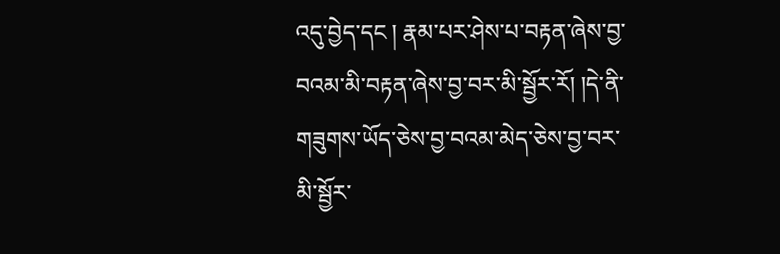འདུ་བྱེད་དང ། རྣམ་པར་ཤེས་པ་བརྟན་ཞེས་བྱ་བའམ་མི་བརྟན་ཞེས་བྱ་བར་མི་སྦྱོར་རོ། །དེ་ནི་གཟུགས་ཡོད་ཅེས་བྱ་བའམ་མེད་ཅེས་བྱ་བར་མི་སྦྱོར་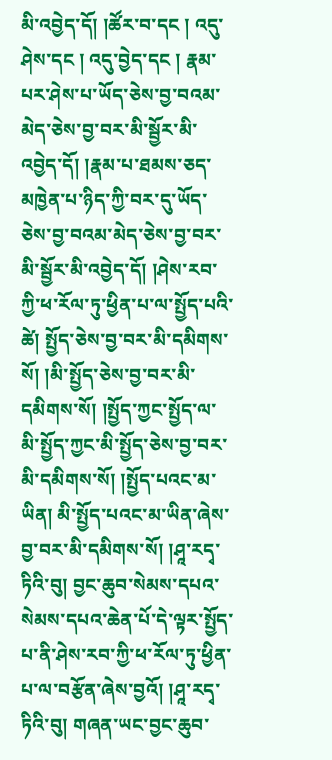མི་འབྱེད་དོ། །ཚོར་བ་དང ། འདུ་ཤེས་དང ། འདུ་བྱེད་དང ། རྣམ་པར་ཤེས་པ་ཡོད་ཅེས་བྱ་བའམ་མེད་ཅེས་བྱ་བར་མི་སྦྱོར་མི་འབྱེད་དོ། །རྣམ་པ་ཐམས་ཅད་མཁྱེན་པ་ཉིད་ཀྱི་བར་དུ་ཡོད་ཅེས་བྱ་བའམ་མེད་ཅེས་བྱ་བར་མི་སྦྱོར་མི་འབྱེད་དོ། །ཤེས་རབ་ཀྱི་ཕ་རོལ་ཏུ་ཕྱིན་པ་ལ་སྤྱོད་པའི་ཚེ། སྤྱོད་ཅེས་བྱ་བར་མི་དམིགས་སོ། །མི་སྤྱོད་ཅེས་བྱ་བར་མི་དམིགས་སོ། །སྤྱོད་ཀྱང་སྤྱོད་ལ་མི་སྤྱོད་ཀྱང་མི་སྤྱོད་ཅེས་བྱ་བར་མི་དམིགས་སོ། །སྤྱོད་པའང་མ་ཡིན། མི་སྤྱོད་པའང་མ་ཡིན་ཞེས་བྱ་བར་མི་དམིགས་སོ། །ཤཱ་རདྭ་ཏིའི་བུ། བྱང་ཆུབ་སེམས་དཔའ་སེམས་དཔའ་ཆེན་པོ་དེ་ལྟར་སྤྱོད་པ་ནི་ཤེས་རབ་ཀྱི་ཕ་རོལ་ཏུ་ཕྱིན་པ་ལ་བརྩོན་ཞེས་བྱའོ། །ཤཱ་རདྭ་ཏིའི་བུ། གཞན་ཡང་བྱང་ཆུབ་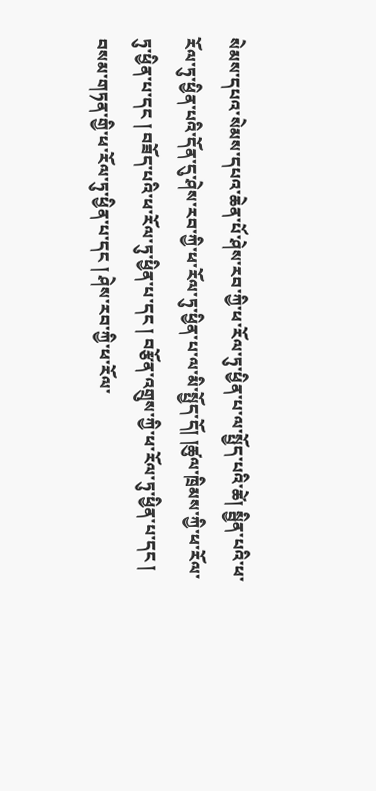སེམས་དཔའ་སེམས་དཔའ་ཆེན་པོ་ཤེས་རབ་ཀྱི་ཕ་རོལ་ཏུ་ཕྱིན་པ་ལ་སྤྱོད་པའི་ཚེ། སྦྱིན་པའི་ཕ་རོལ་ཏུ་ཕྱིན་པའི་དོན་དུ་ཤེས་རབ་ཀྱི་ཕ་རོལ་ཏུ་ཕྱིན་པ་ལ་མི་སྤྱོད་དོ། །ཚུལ་ཁྲིམས་ཀྱི་ཕ་རོལ་ཏུ་ཕྱིན་པ་དང ། བཟོད་པའི་ཕ་རོལ་ཏུ་ཕྱིན་པ་དང ། བརྩོན་འགྲུས་ཀྱི་ཕ་རོལ་ཏུ་ཕྱིན་པ་དང ། བསམ་གཏན་གྱི་ཕ་རོལ་ཏུ་ཕྱིན་པ་དང ། ཤེས་རབ་ཀྱི་ཕ་རོལ་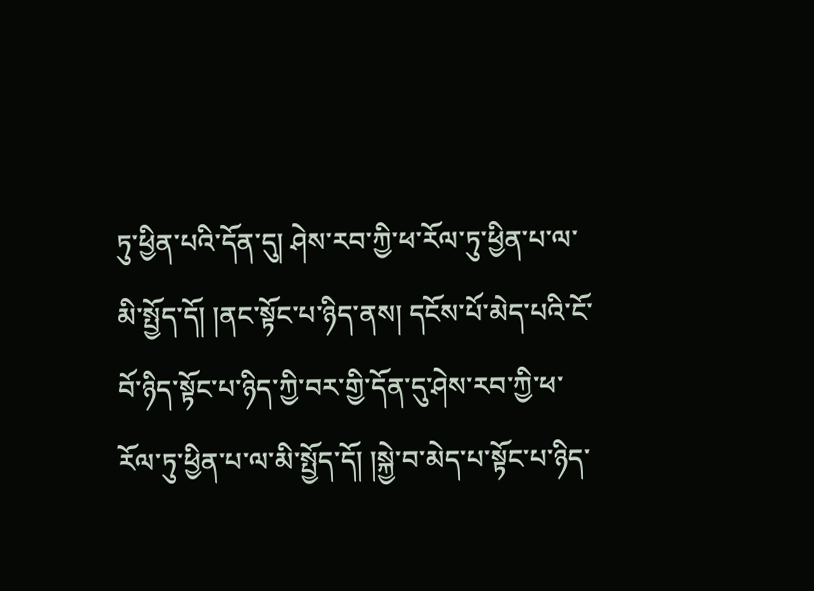ཏུ་ཕྱིན་པའི་དོན་དུ། ཤེས་རབ་ཀྱི་ཕ་རོལ་ཏུ་ཕྱིན་པ་ལ་མི་སྤྱོད་དོ། །ནང་སྟོང་པ་ཉིད་ནས། དངོས་པོ་མེད་པའི་ངོ་བོ་ཉིད་སྟོང་པ་ཉིད་ཀྱི་བར་གྱི་དོན་དུ་ཤེས་རབ་ཀྱི་ཕ་རོལ་ཏུ་ཕྱིན་པ་ལ་མི་སྤྱོད་དོ། །སྐྱེ་བ་མེད་པ་སྟོང་པ་ཉིད་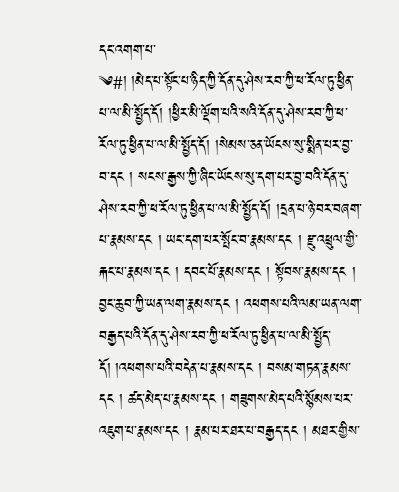དང་འགག་པ་
༄#། །མེད་པ་སྟོང་པ་ཉིད་ཀྱི་དོན་དུ་ཤེས་རབ་ཀྱི་ཕ་རོལ་ཏུ་ཕྱིན་པ་ལ་མི་སྤྱོད་དོ། །ཕྱིར་མི་ལྡོག་པའི་སའི་དོན་དུ་ཤེས་རབ་ཀྱི་ཕ་རོལ་ཏུ་ཕྱིན་པ་ལ་མི་སྤྱོད་དོ། །སེམས་ཅན་ཡོངས་སུ་སྨིན་པར་བྱ་བ་དང ། སངས་རྒྱས་ཀྱི་ཞིང་ཡོངས་སུ་དག་པར་བྱ་བའི་དོན་དུ་ཤེས་རབ་ཀྱི་ཕ་རོལ་ཏུ་ཕྱིན་པ་ལ་མི་སྤྱོད་དོ། །དྲན་པ་ཉེ་བར་བཞག་པ་རྣམས་དང ། ཡང་དག་པར་སྤོང་བ་རྣམས་དང ། རྫུ་འཕྲུལ་གྱི་རྐང་པ་རྣམས་དང ། དབང་པོ་རྣམས་དང ། སྟོབས་རྣམས་དང ། བྱང་ཆུབ་ཀྱི་ཡན་ལག་རྣམས་དང ། འཕགས་པའི་ལམ་ཡན་ལག་བརྒྱད་པའི་དོན་དུ་ཤེས་རབ་ཀྱི་ཕ་རོལ་ཏུ་ཕྱིན་པ་ལ་མི་སྤྱོད་དོ། །འཕགས་པའི་བདེན་པ་རྣམས་དང ། བསམ་གཏན་རྣམས་དང ། ཚད་མེད་པ་རྣམས་དང ། གཟུགས་མེད་པའི་སྙོམས་པར་འཇུག་པ་རྣམས་དང ། རྣམ་པར་ཐར་པ་བརྒྱད་དང ། མཐར་གྱིས་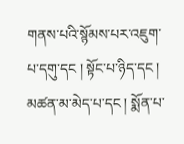གནས་པའི་སྙོམས་པར་འཇུག་པ་དགུ་དང ། སྟོང་པ་ཉིད་དང ། མཚན་མ་མེད་པ་དང ། སྨོན་པ་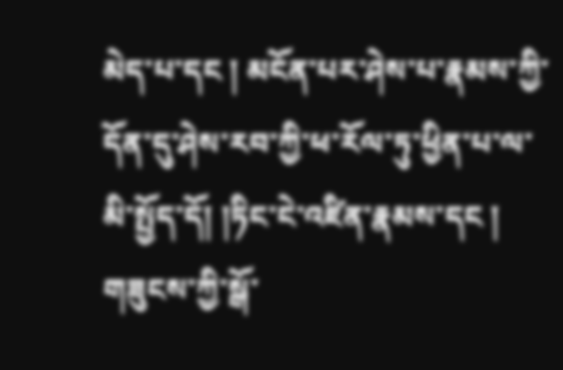མེད་པ་དང ། མངོན་པར་ཤེས་པ་རྣམས་ཀྱི་དོན་དུ་ཤེས་རབ་ཀྱི་ཕ་རོལ་ཏུ་ཕྱིན་པ་ལ་མི་སྤྱོད་དོ། །ཏིང་ངེ་འཛིན་རྣམས་དང ། གཟུངས་ཀྱི་སྒོ་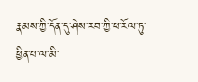རྣམས་ཀྱི་དོན་དུ་ཤེས་རབ་ཀྱི་ཕ་རོལ་ཏུ་ཕྱིན་པ་ལ་མི་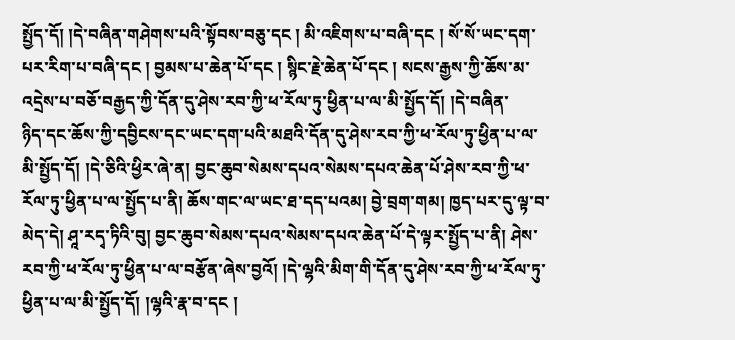སྤྱོད་དོ། །དེ་བཞིན་གཤེགས་པའི་སྟོབས་བཅུ་དང ། མི་འཇིགས་པ་བཞི་དང ། སོ་སོ་ཡང་དག་པར་རིག་པ་བཞི་དང ། བྱམས་པ་ཆེན་པོ་དང ། སྙིང་རྗེ་ཆེན་པོ་དང ། སངས་རྒྱས་ཀྱི་ཆོས་མ་འདྲེས་པ་བཅོ་བརྒྱད་ཀྱི་དོན་དུ་ཤེས་རབ་ཀྱི་ཕ་རོལ་ཏུ་ཕྱིན་པ་ལ་མི་སྤྱོད་དོ། །དེ་བཞིན་
ཉིད་དང་ཆོས་ཀྱི་དབྱིངས་དང་ཡང་དག་པའི་མཐའི་དོན་དུ་ཤེས་རབ་ཀྱི་ཕ་རོལ་ཏུ་ཕྱིན་པ་ལ་མི་སྤྱོད་དོ། །དེ་ཅིའི་ཕྱིར་ཞེ་ན། བྱང་ཆུབ་སེམས་དཔའ་སེམས་དཔའ་ཆེན་པོ་ཤེས་རབ་ཀྱི་ཕ་རོལ་ཏུ་ཕྱིན་པ་ལ་སྤྱོད་པ་ནི། ཆོས་གང་ལ་ཡང་ཐ་དད་པའམ། བྱེ་བྲག་གམ། ཁྱད་པར་དུ་ལྟ་བ་མེད་དེ། ཤཱ་རདྭ་ཏིའི་བུ། བྱང་ཆུབ་སེམས་དཔའ་སེམས་དཔའ་ཆེན་པོ་དེ་ལྟར་སྤྱོད་པ་ནི། ཤེས་རབ་ཀྱི་ཕ་རོལ་ཏུ་ཕྱིན་པ་ལ་བརྩོན་ཞེས་བྱའོ། །དེ་ལྷའི་མིག་གི་དོན་དུ་ཤེས་རབ་ཀྱི་ཕ་རོལ་ཏུ་ཕྱིན་པ་ལ་མི་སྤྱོད་དོ། །ལྷའི་རྣ་བ་དང །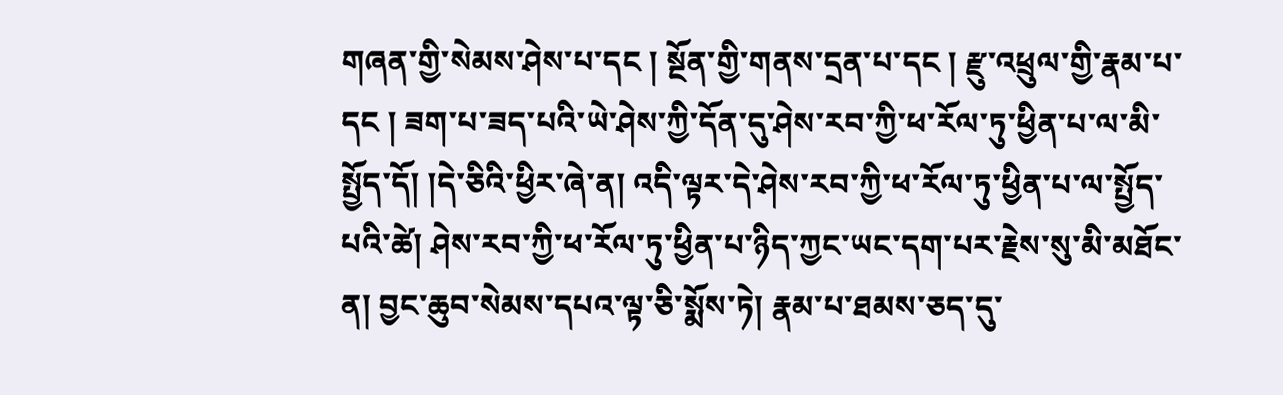གཞན་གྱི་སེམས་ཤེས་པ་དང ། སྔོན་གྱི་གནས་དྲན་པ་དང ། རྫུ་འཕྲུལ་གྱི་རྣམ་པ་དང ། ཟག་པ་ཟད་པའི་ཡེ་ཤེས་ཀྱི་དོན་དུ་ཤེས་རབ་ཀྱི་ཕ་རོལ་ཏུ་ཕྱིན་པ་ལ་མི་སྤྱོད་དོ། །དེ་ཅིའི་ཕྱིར་ཞེ་ན། འདི་ལྟར་དེ་ཤེས་རབ་ཀྱི་ཕ་རོལ་ཏུ་ཕྱིན་པ་ལ་སྤྱོད་པའི་ཚེ། ཤེས་རབ་ཀྱི་ཕ་རོལ་ཏུ་ཕྱིན་པ་ཉིད་ཀྱང་ཡང་དག་པར་རྗེས་སུ་མི་མཐོང་ན། བྱང་ཆུབ་སེམས་དཔའ་ལྟ་ཅི་སྨོས་ཏེ། རྣམ་པ་ཐམས་ཅད་དུ་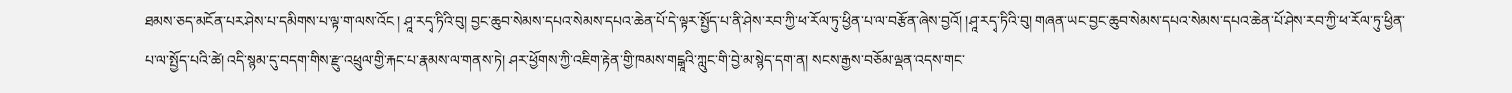ཐམས་ཅད་མངོན་པར་ཤེས་པ་དམིགས་པ་ལྟ་ག་ལས་འོང ། ཤཱ་རདྭ་ཏིའི་བུ། བྱང་ཆུབ་སེམས་དཔའ་སེམས་དཔའ་ཆེན་པོ་དེ་ལྟར་སྤྱོད་པ་ནི་ཤེས་རབ་ཀྱི་ཕ་རོལ་ཏུ་ཕྱིན་པ་ལ་བརྩོན་ཞེས་བྱའོ། །ཤཱ་རདྭ་ཏིའི་བུ། གཞན་ཡང་བྱང་ཆུབ་སེམས་དཔའ་སེམས་དཔའ་ཆེན་པོ་ཤེས་རབ་ཀྱི་ཕ་རོལ་ཏུ་ཕྱིན་པ་ལ་སྤྱོད་པའི་ཚེ། འདི་སྙམ་དུ་བདག་གིས་རྫུ་འཕྲུལ་གྱི་རྐང་པ་རྣམས་ལ་གནས་ཏེ། ཤར་ཕྱོགས་ཀྱི་འཇིག་རྟེན་གྱི་ཁམས་གངྒཱའི་ཀླུང་གི་བྱེ་མ་སྙེད་དག་ན། སངས་རྒྱས་བཅོམ་ལྡན་འདས་གང་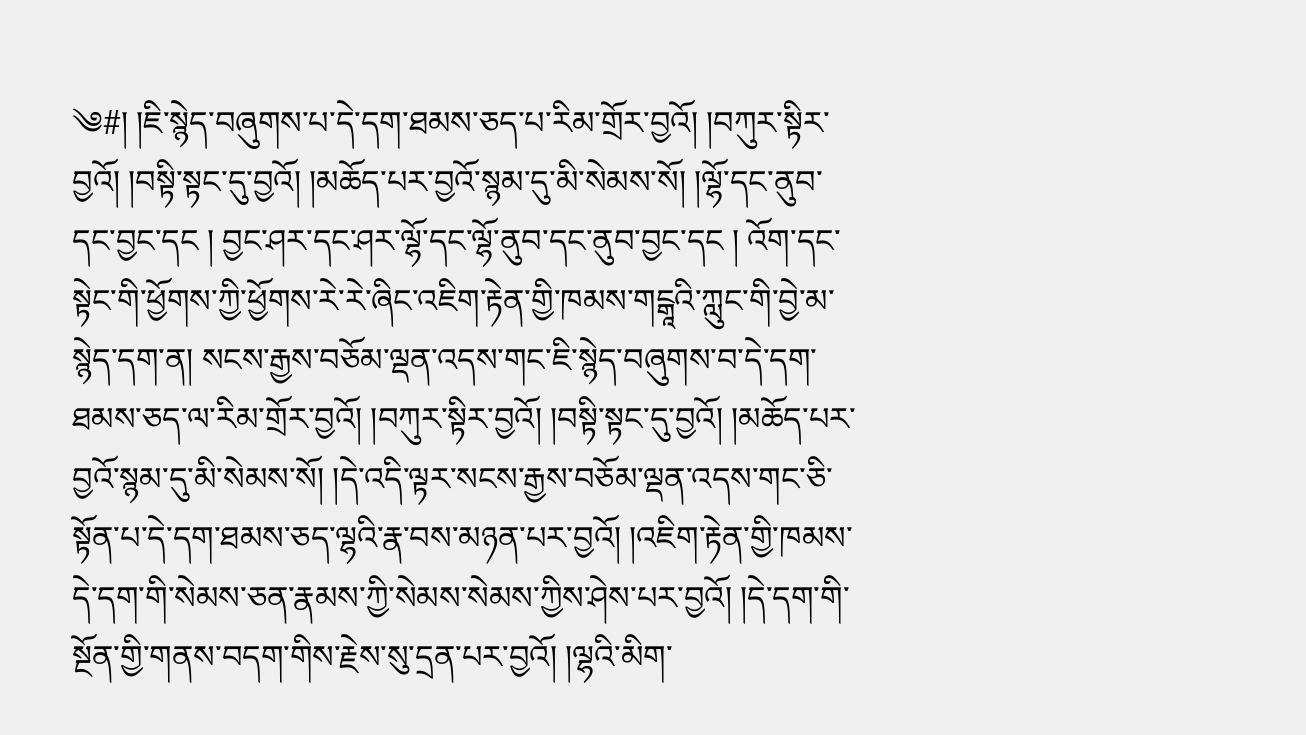༄#། །ཇི་སྙེད་བཞུགས་པ་དེ་དག་ཐམས་ཅད་པ་རིམ་གྲོར་བྱའོ། །བཀུར་སྟིར་བྱའོ། །བསྟི་སྟང་དུ་བྱའོ། །མཆོད་པར་བྱའོ་སྙམ་དུ་མི་སེམས་སོ། །ལྷོ་དང་ནུབ་དང་བྱང་དང ། བྱང་ཤར་དང་ཤར་ལྷོ་དང་ལྷོ་ནུབ་དང་ནུབ་བྱང་དང ། འོག་དང་སྟེང་གི་ཕྱོགས་ཀྱི་ཕྱོགས་རེ་རེ་ཞིང་འཇིག་རྟེན་གྱི་ཁམས་གངྒཱའི་ཀླུང་གི་བྱེ་མ་སྙེད་དག་ན། སངས་རྒྱས་བཅོམ་ལྡན་འདས་གང་ཇི་སྙེད་བཞུགས་བ་དེ་དག་ཐམས་ཅད་ལ་རིམ་གྲོར་བྱའོ། །བཀུར་སྟིར་བྱའོ། །བསྟི་སྟང་དུ་བྱའོ། །མཆོད་པར་བྱའོ་སྙམ་དུ་མི་སེམས་སོ། །དེ་འདི་ལྟར་སངས་རྒྱས་བཅོམ་ལྡན་འདས་གང་ཅི་སྟོན་པ་དེ་དག་ཐམས་ཅད་ལྷའི་རྣ་བས་མཉན་པར་བྱའོ། །འཇིག་རྟེན་གྱི་ཁམས་དེ་དག་གི་སེམས་ཅན་རྣམས་ཀྱི་སེམས་སེམས་ཀྱིས་ཤེས་པར་བྱའོ། །དེ་དག་གི་སྔོན་གྱི་གནས་བདག་གིས་རྗེས་སུ་དྲན་པར་བྱའོ། །ལྷའི་མིག་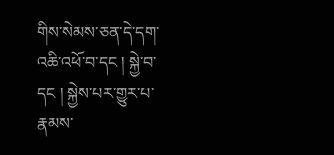གིས་སེམས་ཅན་དེ་དག་འཆི་འཕོ་བ་དང ། སྐྱེ་བ་དང ། སྐྱེས་པར་གྱུར་པ་རྣམས་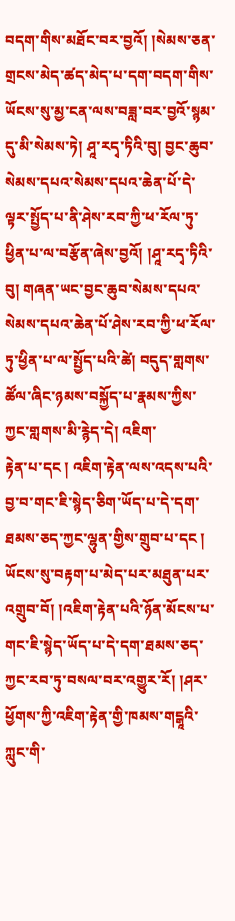བདག་གིས་མཐོང་བར་བྱའོ། །སེམས་ཅན་གྲངས་མེད་ཚད་མེད་པ་དག་བདག་གིས་ཡོངས་སུ་མྱ་ངན་ལས་བཟླ་བར་བྱའོ་སྙམ་དུ་མི་སེམས་ཏེ། ཤཱ་རདྭ་ཏིའི་བུ། བྱང་ཆུབ་སེམས་དཔའ་སེམས་དཔའ་ཆེན་པོ་དེ་ལྟར་སྤྱོད་པ་ནི་ཤེས་རབ་ཀྱི་ཕ་རོལ་ཏུ་ཕྱིན་པ་ལ་བརྩོན་ཞེས་བྱའོ། །ཤཱ་རདྭ་ཏིའི་བུ། གཞན་ཡང་བྱང་ཆུབ་སེམས་དཔའ་སེམས་དཔའ་ཆེན་པོ་ཤེས་རབ་ཀྱི་ཕ་རོལ་ཏུ་ཕྱིན་པ་ལ་སྤྱོད་པའི་ཚེ། བདུད་གླགས་ཚོལ་ཞིང་ཉམས་བསྐྱོད་པ་རྣམས་ཀྱིས་ཀྱང་གླགས་མི་རྙེད་དེ། འཇིག་
རྟེན་པ་དང ། འཇིག་རྟེན་ལས་འདས་པའི་བྱ་བ་གང་ཇི་སྙེད་ཅིག་ཡོད་པ་དེ་དག་ཐམས་ཅད་ཀྱང་ལྷུན་གྱིས་གྲུབ་པ་དང ། ཡོངས་སུ་བརྟག་པ་མེད་པར་མཐུན་པར་འགྲུབ་བོ། །འཇིག་རྟེན་པའི་ཉོན་མོངས་པ་གང་ཇི་སྙེད་ཡོད་པ་དེ་དག་ཐམས་ཅད་ཀྱང་རབ་ཏུ་བསལ་བར་འགྱུར་རོ། །ཤར་ཕྱོགས་ཀྱི་འཇིག་རྟེན་གྱི་ཁམས་གངྒཱའི་ཀླུང་གི་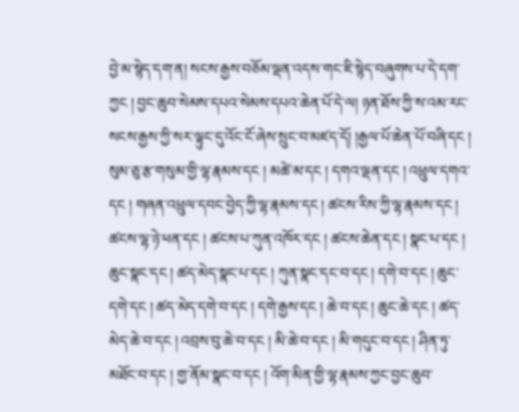བྱེ་མ་སྙེད་དག་ན། སངས་རྒྱས་བཅོམ་ལྡན་འདས་གང་ཇི་སྙེད་བཞུགས་པ་དེ་དག་ཀྱང ། བྱང་ཆུབ་སེམས་དཔའ་སེམས་དཔའ་ཆེན་པོ་དེ་ལ། ཉན་ཐོས་ཀྱི་ས་འམ་རང་སངས་རྒྱས་ཀྱི་སར་ལྟུང་དུ་འོང་ངོ་ཞེས་སྲུང་བ་མཛད་དོ། །རྒྱལ་པོ་ཆེན་པོ་བཞི་དང ། སུམ་ཅུ་རྩ་གསུམ་གྱི་ལྷ་རྣམས་དང ། མཚེ་མ་དང ། དགའ་ལྡན་དང ། འཕྲུལ་དགའ་དང ། གཞན་འཕྲུལ་དབང་བྱེད་ཀྱི་ལྷ་རྣམས་དང ། ཚངས་རིས་ཀྱི་ལྷ་རྣམས་དང ། ཚངས་ལྷ་ཉེ་ཕན་དང ། ཚངས་པ་ཀུན་འཁོར་དང ། ཚངས་ཆེན་དང ། སྣང་པ་དང ། ཆུང་སྣང་དང ། ཚད་མེད་སྣང་པ་དང ། ཀུན་སྣང་དང་བ་དང ། དགེ་བ་དང ། ཆུང་དགེ་དང ། ཚད་མེད་དགེ་བ་དང ། དགེ་རྒྱས་དང ། ཆེ་བ་དང ། ཆུང་ཆེ་དང ། ཚད་མེད་ཆེ་བ་དང ། འབྲས་བུ་ཆེ་བ་དང ། མི་ཆེ་བ་དང ། མི་གདུང་བ་དང ། ཤིན་ཏུ་མཐོང་བ་དང ། གྱ་ནོམ་སྣང་བ་དང ། འོག་མིན་གྱི་ལྷ་རྣམས་ཀྱང་བྱང་ཆུབ་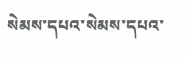སེམས་དཔའ་སེམས་དཔའ་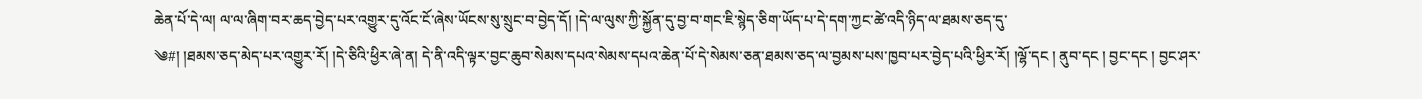ཆེན་པོ་དེ་ལ། ལ་ལ་ཞིག་བར་ཆད་བྱེད་པར་འགྱུར་དུ་འོང་ངོ་ཞེས་ཡོངས་སུ་སྲུང་བ་བྱེད་དོ། །དེ་ལ་ལུས་ཀྱི་སྐྱོན་དུ་བྱ་བ་གང་ཇི་སྙེད་ཅིག་ཡོད་པ་དེ་དག་ཀྱང་ཚེ་འདི་ཉིད་ལ་ཐམས་ཅད་དུ་
༄#། །ཐམས་ཅད་མེད་པར་འགྱུར་རོ། །དེ་ཅིའི་ཕྱིར་ཞེ་ན། དེ་ནི་འདི་ལྟར་བྱང་ཆུབ་སེམས་དཔའ་སེམས་དཔའ་ཆེན་པོ་དེ་སེམས་ཅན་ཐམས་ཅད་ལ་བྱམས་པས་ཁྱབ་པར་བྱེད་པའི་ཕྱིར་རོ། །ལྷོ་དང ། ནུབ་དང ། བྱང་དང ། བྱང་ཤར་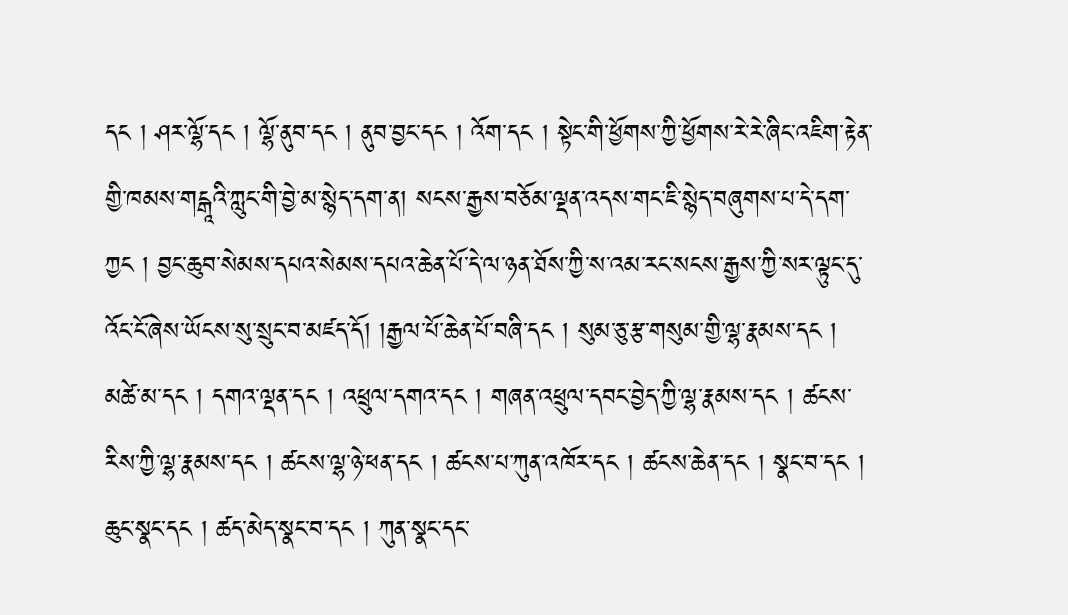དང ། ཤར་ལྷོ་དང ། ལྷོ་ནུབ་དང ། ནུབ་བྱང་དང ། འོག་དང ། སྟེང་གི་ཕྱོགས་ཀྱི་ཕྱོགས་རེ་རེ་ཞིང་འཇིག་རྟེན་གྱི་ཁམས་གངྒཱའི་ཀླུང་གི་བྱེ་མ་སྙེད་དག་ན། སངས་རྒྱས་བཅོམ་ལྡན་འདས་གང་ཇི་སྙེད་བཞུགས་པ་དེ་དག་ཀྱང ། བྱང་ཆུབ་སེམས་དཔའ་སེམས་དཔའ་ཆེན་པོ་དེ་ལ་ཉན་ཐོས་ཀྱི་ས་འམ་རང་སངས་རྒྱས་ཀྱི་སར་ལྟུང་དུ་འོང་ངོ་ཞེས་ཡོངས་སུ་སྲུང་བ་མཛད་དོ། །རྒྱལ་པོ་ཆེན་པོ་བཞི་དང ། སུམ་ཅུ་རྩ་གསུམ་གྱི་ལྷ་རྣམས་དང ། མཚེ་མ་དང ། དགའ་ལྡན་དང ། འཕྲུལ་དགའ་དང ། གཞན་འཕྲུལ་དབང་བྱེད་ཀྱི་ལྷ་རྣམས་དང ། ཚངས་རིས་ཀྱི་ལྷ་རྣམས་དང ། ཚངས་ལྷ་ཉེ་ཕན་དང ། ཚངས་པ་ཀུན་འཁོར་དང ། ཚངས་ཆེན་དང ། སྣང་བ་དང ། ཆུང་སྣང་དང ། ཚད་མེད་སྣང་བ་དང ། ཀུན་སྣང་དང་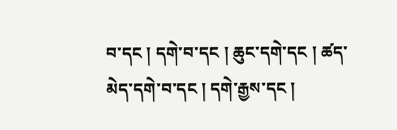བ་དང ། དགེ་བ་དང ། ཆུང་དགེ་དང ། ཚད་མེད་དགེ་བ་དང ། དགེ་རྒྱས་དང །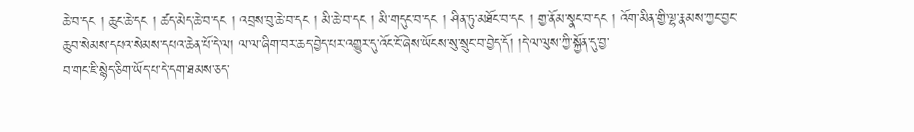ཆེ་བ་དང ། ཆུང་ཆེ་དང ། ཚད་མེད་ཆེ་བ་དང ། འབྲས་བུ་ཆེ་བ་དང ། མི་ཆེ་བ་དང ། མི་གདུང་བ་དང ། ཤིན་ཏུ་མཐོང་བ་དང ། གྱ་ནོམ་སྣང་བ་དང ། འོག་མིན་གྱི་ལྷ་རྣམས་ཀྱང་བྱང་ཆུབ་སེམས་དཔའ་སེམས་དཔའ་ཆེན་པོ་དེ་ལ། ལ་ལ་ཞིག་བར་ཆད་བྱེད་པར་འགྱུར་དུ་འོང་ངོ་ཞེས་ཡོངས་སུ་སྲུང་བ་བྱེད་དོ། །དེ་ལ་ལུས་ཀྱི་སྐྱོན་དུ་བྱ་
བ་གང་ཇི་སྙེད་ཅིག་ཡོད་པ་དེ་དག་ཐམས་ཅད་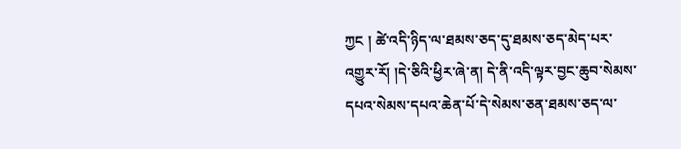ཀྱང ། ཚེ་འདི་ཉིད་ལ་ཐམས་ཅད་དུ་ཐམས་ཅད་མེད་པར་འགྱུར་རོ། །དེ་ཅིའི་ཕྱིར་ཞེ་ན། དེ་ནི་འདི་ལྟར་བྱང་ཆུབ་སེམས་དཔའ་སེམས་དཔའ་ཆེན་པོ་དེ་སེམས་ཅན་ཐམས་ཅད་ལ་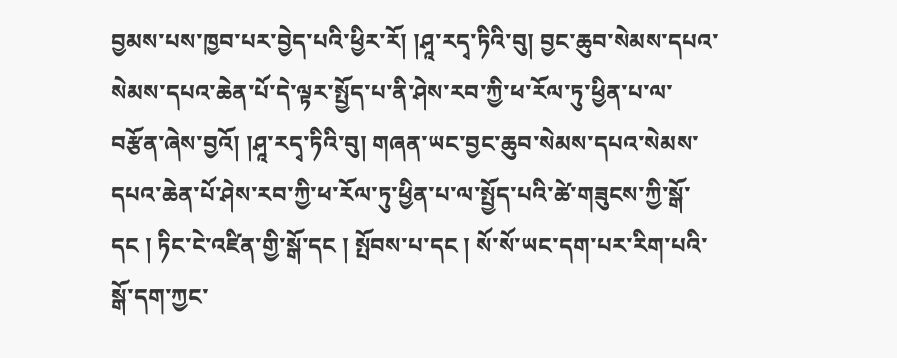བྱམས་པས་ཁྱབ་པར་བྱེད་པའི་ཕྱིར་རོ། །ཤཱ་རདྭ་ཏིའི་བུ། བྱང་ཆུབ་སེམས་དཔའ་སེམས་དཔའ་ཆེན་པོ་དེ་ལྟར་སྤྱོད་པ་ནི་ཤེས་རབ་ཀྱི་ཕ་རོལ་ཏུ་ཕྱིན་པ་ལ་བརྩོན་ཞེས་བྱའོ། །ཤཱ་རདྭ་ཏིའི་བུ། གཞན་ཡང་བྱང་ཆུབ་སེམས་དཔའ་སེམས་དཔའ་ཆེན་པོ་ཤེས་རབ་ཀྱི་ཕ་རོལ་ཏུ་ཕྱིན་པ་ལ་སྤྱོད་པའི་ཚེ་གཟུངས་ཀྱི་སྒོ་དང ། ཏིང་ངེ་འཛིན་གྱི་སྒོ་དང ། སྤོབས་པ་དང ། སོ་སོ་ཡང་དག་པར་རིག་པའི་སྒོ་དག་ཀྱང་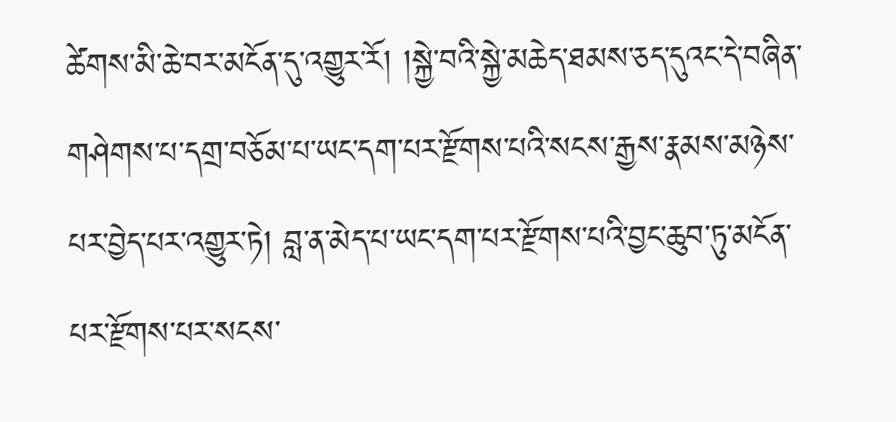ཚེགས་མི་ཆེ་བར་མངོན་དུ་འགྱུར་རོ། །སྐྱེ་བའི་སྐྱེ་མཆེད་ཐམས་ཅད་དུའང་དེ་བཞིན་གཤེགས་པ་དགྲ་བཅོམ་པ་ཡང་དག་པར་རྫོགས་པའི་སངས་རྒྱས་རྣམས་མཉེས་པར་བྱེད་པར་འགྱུར་ཏེ། བླ་ན་མེད་པ་ཡང་དག་པར་རྫོགས་པའི་བྱང་ཆུབ་ཏུ་མངོན་པར་རྫོགས་པར་སངས་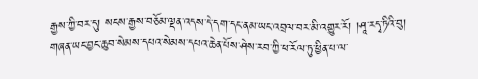རྒྱས་ཀྱི་བར་དུ། སངས་རྒྱས་བཅོམ་ལྡན་འདས་དེ་དག་དང་ནམ་ཡང་འབྲལ་བར་མི་འགྱུར་རོ། །ཤཱ་རདྭ་ཏིའི་བུ། གཞན་ཡང་བྱང་ཆུབ་སེམས་དཔའ་སེམས་དཔའ་ཆེན་པོས་ཤེས་རབ་ཀྱི་ཕ་རོལ་ཏུ་ཕྱིན་པ་ལ་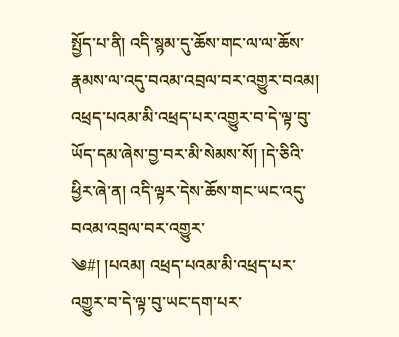སྤྱོད་པ་ནི། འདི་སྙམ་དུ་ཆོས་གང་ལ་ལ་ཆོས་རྣམས་ལ་འདུ་བའམ་འབྲལ་བར་འགྱུར་བའམ། འཕྲད་པའམ་མི་འཕྲད་པར་འགྱུར་བ་དེ་ལྟ་བུ་ཡོད་དམ་ཞེས་བྱ་བར་མི་སེམས་སོ། །དེ་ཅིའི་ཕྱིར་ཞེ་ན། འདི་ལྟར་དེས་ཆོས་གང་ཡང་འདུ་བའམ་འབྲལ་བར་འགྱུར་
༄#། །པའམ། འཕྲད་པའམ་མི་འཕྲད་པར་འགྱུར་བ་དེ་ལྟ་བུ་ཡང་དག་པར་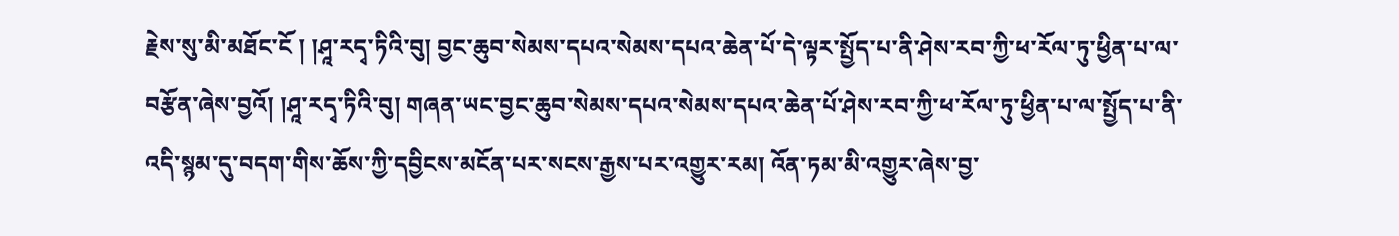རྗེས་སུ་མི་མཐོང་ངོ ། །ཤཱ་རདྭ་ཏིའི་བུ། བྱང་ཆུབ་སེམས་དཔའ་སེམས་དཔའ་ཆེན་པོ་དེ་ལྟར་སྤྱོད་པ་ནི་ཤེས་རབ་ཀྱི་ཕ་རོལ་ཏུ་ཕྱིན་པ་ལ་བརྩོན་ཞེས་བྱའོ། །ཤཱ་རདྭ་ཏིའི་བུ། གཞན་ཡང་བྱང་ཆུབ་སེམས་དཔའ་སེམས་དཔའ་ཆེན་པོ་ཤེས་རབ་ཀྱི་ཕ་རོལ་ཏུ་ཕྱིན་པ་ལ་སྤྱོད་པ་ནི་འདི་སྙམ་དུ་བདག་གིས་ཆོས་ཀྱི་དབྱིངས་མངོན་པར་སངས་རྒྱས་པར་འགྱུར་རམ། འོན་ཏམ་མི་འགྱུར་ཞེས་བྱ་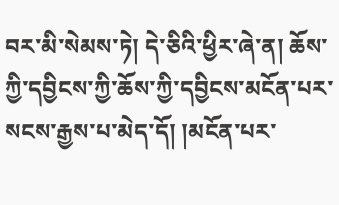བར་མི་སེམས་ཏེ། དེ་ཅིའི་ཕྱིར་ཞེ་ན། ཆོས་ཀྱི་དབྱིངས་ཀྱི་ཆོས་ཀྱི་དབྱིངས་མངོན་པར་སངས་རྒྱས་པ་མེད་དོ། །མངོན་པར་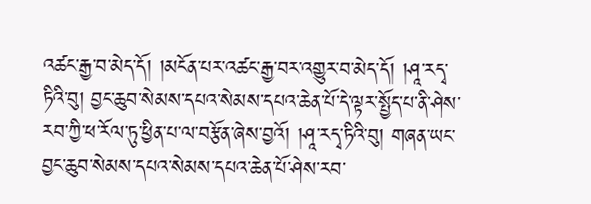འཚང་རྒྱ་བ་མེད་དོ། །མངོན་པར་འཚང་རྒྱ་བར་འགྱུར་བ་མེད་དོ། །ཤཱ་རདྭ་ཏིའི་བུ། བྱང་ཆུབ་སེམས་དཔའ་སེམས་དཔའ་ཆེན་པོ་དེ་ལྟར་སྤྱོད་པ་ནི་ཤེས་རབ་ཀྱི་ཕ་རོལ་ཏུ་ཕྱིན་པ་ལ་བརྩོན་ཞེས་བྱའོ། །ཤཱ་རདྭ་ཏིའི་བུ། གཞན་ཡང་བྱང་ཆུབ་སེམས་དཔའ་སེམས་དཔའ་ཆེན་པོ་ཤེས་རབ་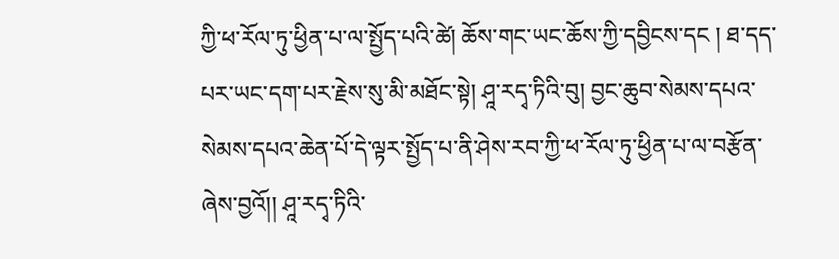ཀྱི་ཕ་རོལ་ཏུ་ཕྱིན་པ་ལ་སྤྱོད་པའི་ཚེ། ཆོས་གང་ཡང་ཆོས་ཀྱི་དབྱིངས་དང ། ཐ་དད་པར་ཡང་དག་པར་རྗེས་སུ་མི་མཐོང་སྟེ། ཤཱ་རདྭ་ཏིའི་བུ། བྱང་ཆུབ་སེམས་དཔའ་སེམས་དཔའ་ཆེན་པོ་དེ་ལྟར་སྤྱོད་པ་ནི་ཤེས་རབ་ཀྱི་ཕ་རོལ་ཏུ་ཕྱིན་པ་ལ་བརྩོན་ཞེས་བྱའོ།། ཤཱ་རདྭ་ཏིའི་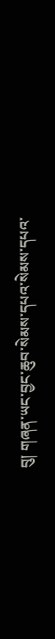བུ། གཞན་ཡང་བྱང་ཆུབ་སེམས་དཔའ་སེམས་དཔའ་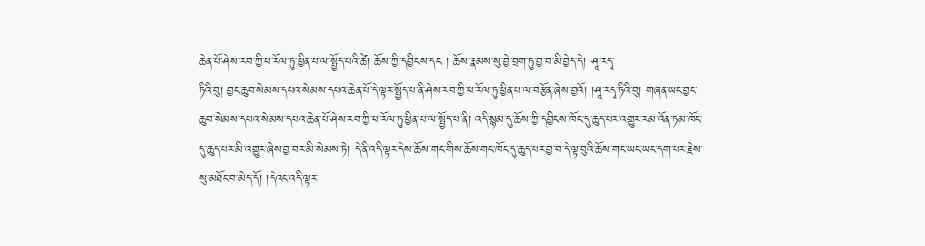ཆེན་པོ་ཤེས་རབ་ཀྱི་ཕ་རོལ་ཏུ་ཕྱིན་པ་ལ་སྤྱོད་པའི་ཚེ། ཆོས་ཀྱི་དབྱིངས་དང ། ཆོས་རྣམས་སུ་བྱེ་བྲག་ཏུ་བྱ་བ་མི་བྱེད་དེ། ཤཱ་རདྭ་
ཏིའི་བུ། བྱང་ཆུབ་སེམས་དཔའ་སེམས་དཔའ་ཆེན་པོ་དེ་ལྟར་སྤྱོད་པ་ནི་ཤེས་རབ་ཀྱི་ཕ་རོལ་ཏུ་ཕྱིན་པ་ལ་བརྩོན་ཞེས་བྱའོ། །ཤཱ་རདྭ་ཏིའི་བུ། གཞན་ཡང་བྱང་ཆུབ་སེམས་དཔའ་སེམས་དཔའ་ཆེན་པོ་ཤེས་རབ་ཀྱི་ཕ་རོལ་ཏུ་ཕྱིན་པ་ལ་སྤྱོད་པ་ནི། འདི་སྙམ་དུ་ཆོས་ཀྱི་དབྱིངས་ཁོང་དུ་ཆུད་པར་འགྱུར་རམ་འོན་ཏམ་ཁོང་དུ་ཆུད་པར་མི་འགྱུར་ཞེས་བྱ་བར་མི་སེམས་ཏེ། དེ་ནི་འདི་ལྟར་དེས་ཆོས་གང་གིས་ཆོས་གང་ཁོང་དུ་ཆུད་པར་བྱ་བ་དེ་ལྟ་བུའི་ཆོས་གང་ཡང་ཡང་དག་པར་རྗེས་སུ་མཐོང་བ་མེད་དོ། །དེའང་འདི་ལྟར་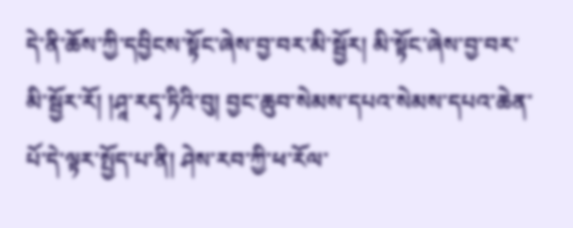དེ་ནི་ཆོས་ཀྱི་དབྱིངས་སྟོང་ཞེས་བྱ་བར་མི་སྦྱོར། མི་སྟོང་ཞེས་བྱ་བར་མི་སྦྱོར་རོ། །ཤཱ་རདྭ་ཏིའི་བུ། བྱང་ཆུབ་སེམས་དཔའ་སེམས་དཔའ་ཆེན་པོ་དེ་ལྟར་སྤྱོད་པ་ནི། ཤེས་རབ་ཀྱི་ཕ་རོལ་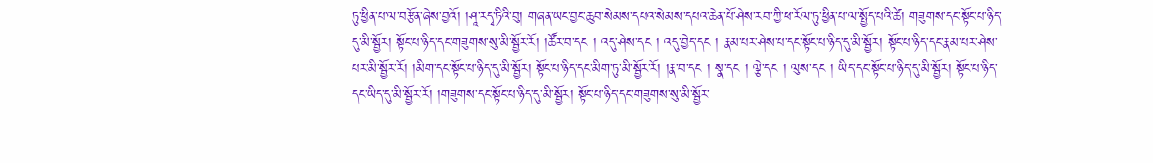ཏུ་ཕྱིན་པ་ལ་བརྩོན་ཞེས་བྱའོ། །ཤཱ་རདྭ་ཏིའི་བུ། གཞན་ཡང་བྱང་ཆུབ་སེམས་དཔའ་སེམས་དཔའ་ཆེན་པོ་ཤེས་རབ་ཀྱི་ཕ་རོལ་ཏུ་ཕྱིན་པ་ལ་སྤྱོད་པའི་ཚེ། གཟུགས་དང་སྟོང་པ་ཉིད་དུ་མི་སྦྱོར། སྟོང་པ་ཉིད་དང་གཟུགས་སུ་མི་སྦྱོར་རོ། །ཚོར་བ་དང ། འདུ་ཤེས་དང ། འདུ་བྱེད་དང ། རྣམ་པར་ཤེས་པ་དང་སྟོང་པ་ཉིད་དུ་མི་སྦྱོར། སྟོང་པ་ཉིད་དང་རྣམ་པར་ཤེས་པར་མི་སྦྱོར་རོ། །མིག་དང་སྟོང་པ་ཉིད་དུ་མི་སྦྱོར། སྟོང་པ་ཉིད་དང་མིག་ཏུ་མི་སྦྱོར་རོ། །རྣ་བ་དང ། སྣ་དང ། ལྕེ་དང ། ལུས་དང ། ཡིད་དང་སྟོང་པ་ཉིད་དུ་མི་སྦྱོར། སྟོང་པ་ཉིད་དང་ཡིད་དུ་མི་སྦྱོར་རོ། །གཟུགས་དང་སྟོང་པ་ཉིད་དུ་མི་སྦྱོར། སྟོང་པ་ཉིད་དང་གཟུགས་སུ་མི་སྦྱོར་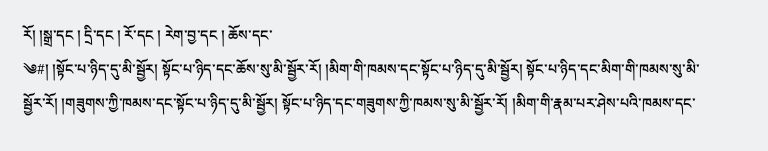རོ། །སྒྲ་དང ། དྲི་དང ། རོ་དང ། རེག་བྱ་དང ། ཆོས་དང་
༄#། །སྟོང་པ་ཉིད་དུ་མི་སྦྱོར། སྟོང་པ་ཉིད་དང་ཆོས་སུ་མི་སྦྱོར་རོ། །མིག་གི་ཁམས་དང་སྟོང་པ་ཉིད་དུ་མི་སྦྱོར། སྟོང་པ་ཉིད་དང་མིག་གི་ཁམས་སུ་མི་སྦྱོར་རོ། །གཟུགས་ཀྱི་ཁམས་དང་སྟོང་པ་ཉིད་དུ་མི་སྦྱོར། སྟོང་པ་ཉིད་དང་གཟུགས་ཀྱི་ཁམས་སུ་མི་སྦྱོར་རོ། །མིག་གི་རྣམ་པར་ཤེས་པའི་ཁམས་དང་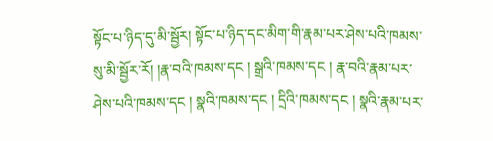སྟོང་པ་ཉིད་དུ་མི་སྦྱོར། སྟོང་པ་ཉིད་དང་མིག་གི་རྣམ་པར་ཤེས་པའི་ཁམས་སུ་མི་སྦྱོར་རོ། །རྣ་བའི་ཁམས་དང ། སྒྲའི་ཁམས་དང ། རྣ་བའི་རྣམ་པར་ཤེས་པའི་ཁམས་དང ། སྣའི་ཁམས་དང ། དྲིའི་ཁམས་དང ། སྣའི་རྣམ་པར་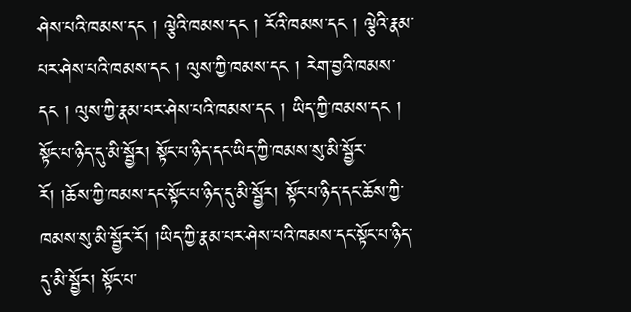ཤེས་པའི་ཁམས་དང ། ལྕེའི་ཁམས་དང ། རོའི་ཁམས་དང ། ལྕེའི་རྣམ་པར་ཤེས་པའི་ཁམས་དང ། ལུས་ཀྱི་ཁམས་དང ། རེག་བྱའི་ཁམས་དང ། ལུས་ཀྱི་རྣམ་པར་ཤེས་པའི་ཁམས་དང ། ཡིད་ཀྱི་ཁམས་དང ། སྟོང་པ་ཉིད་དུ་མི་སྦྱོར། སྟོང་པ་ཉིད་དང་ཡིད་ཀྱི་ཁམས་སུ་མི་སྦྱོར་རོ། །ཆོས་ཀྱི་ཁམས་དང་སྟོང་པ་ཉིད་དུ་མི་སྦྱོར། སྟོང་པ་ཉིད་དང་ཆོས་ཀྱི་ཁམས་སུ་མི་སྦྱོར་རོ། །ཡིད་ཀྱི་རྣམ་པར་ཤེས་པའི་ཁམས་དང་སྟོང་པ་ཉིད་དུ་མི་སྦྱོར། སྟོང་པ་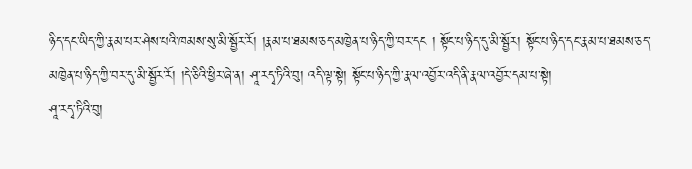ཉིད་དང་ཡིད་ཀྱི་རྣམ་པར་ཤེས་པའི་ཁམས་སུ་མི་སྦྱོར་རོ། །རྣམ་པ་ཐམས་ཅད་མཁྱེན་པ་ཉིད་ཀྱི་བར་དང ། སྟོང་པ་ཉིད་དུ་མི་སྦྱོར། སྟོང་པ་ཉིད་དང་རྣམ་པ་ཐམས་ཅད་མཁྱེན་པ་ཉིད་ཀྱི་བར་དུ་མི་སྦྱོར་རོ། །དེ་ཅིའི་ཕྱིར་ཞེ་ན། ཤཱ་རདྭ་ཏིའི་བུ། འདི་ལྟ་སྟེ། སྟོང་པ་ཉིད་ཀྱི་རྣལ་འབྱོར་འདི་ནི་རྣལ་འབྱོར་དམ་པ་སྟེ།
ཤཱ་རདྭ་ཏིའི་བུ།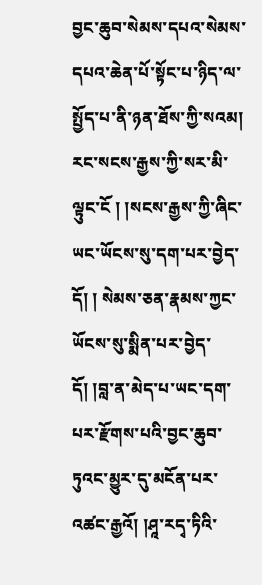བྱང་ཆུབ་སེམས་དཔའ་སེམས་དཔའ་ཆེན་པོ་སྟོང་པ་ཉིད་ལ་སྤྱོད་པ་ནི་ཉན་ཐོས་ཀྱི་སའམ། རང་སངས་རྒྱས་ཀྱི་སར་མི་ལྟུང་ངོ ། །སངས་རྒྱས་ཀྱི་ཞིང་ཡང་ཡོངས་སུ་དག་པར་བྱེད་དོ། ། སེམས་ཅན་རྣམས་ཀྱང་ཡོངས་སུ་སྨིན་པར་བྱེད་དོ། །བླ་ན་མེད་པ་ཡང་དག་པར་རྫོགས་པའི་བྱང་ཆུབ་ཏུའང་མྱུར་དུ་མངོན་པར་འཚང་རྒྱའོ། །ཤཱ་རདྭ་ཏིའི་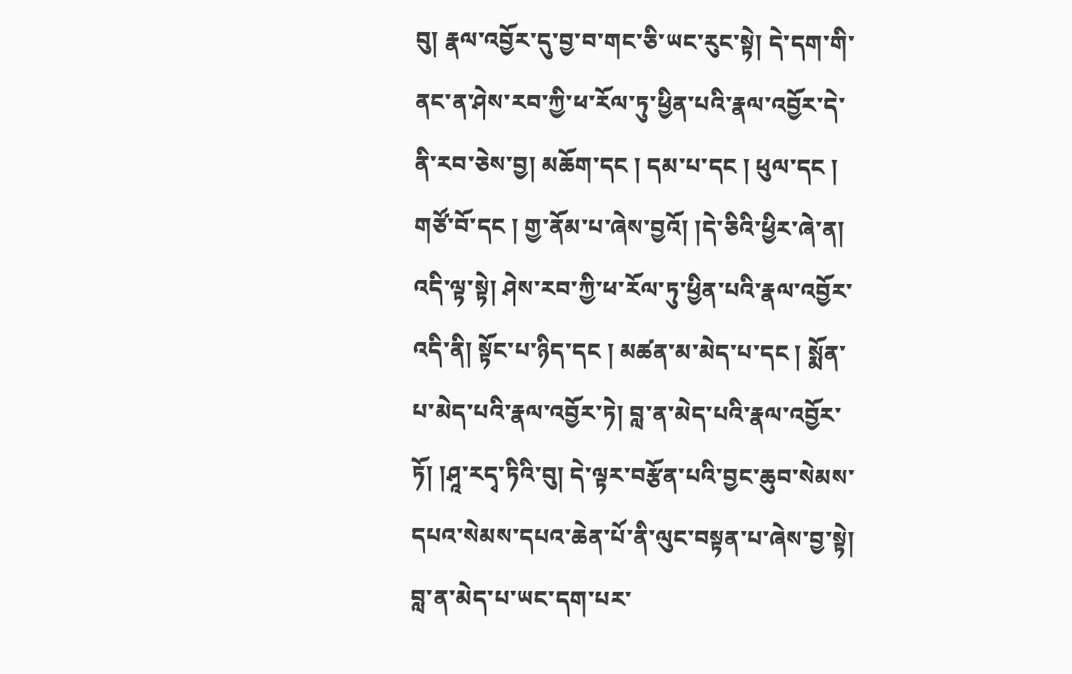བུ། རྣལ་འབྱོར་དུ་བྱ་བ་གང་ཅི་ཡང་རུང་སྟེ། དེ་དག་གི་ནང་ན་ཤེས་རབ་ཀྱི་ཕ་རོལ་ཏུ་ཕྱིན་པའི་རྣལ་འབྱོར་དེ་ནི་རབ་ཅེས་བྱ། མཆོག་དང ། དམ་པ་དང ། ཕུལ་དང ། གཙོ་བོ་དང ། གྱ་ནོམ་པ་ཞེས་བྱའོ། །དེ་ཅིའི་ཕྱིར་ཞེ་ན། འདི་ལྟ་སྟེ། ཤེས་རབ་ཀྱི་ཕ་རོལ་ཏུ་ཕྱིན་པའི་རྣལ་འབྱོར་འདི་ནི། སྟོང་པ་ཉིད་དང ། མཚན་མ་མེད་པ་དང ། སྨོན་པ་མེད་པའི་རྣལ་འབྱོར་ཏེ། བླ་ན་མེད་པའི་རྣལ་འབྱོར་ཏོ། །ཤཱ་རདྭ་ཏིའི་བུ། དེ་ལྟར་བརྩོན་པའི་བྱང་ཆུབ་སེམས་དཔའ་སེམས་དཔའ་ཆེན་པོ་ནི་ལུང་བསྟན་པ་ཞེས་བྱ་སྟེ། བླ་ན་མེད་པ་ཡང་དག་པར་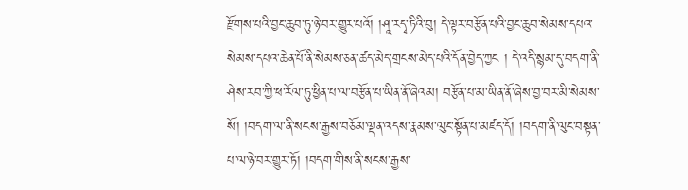རྫོགས་པའི་བྱང་ཆུབ་ཏུ་ཉེ་བར་གྱུར་པའོ། །ཤཱ་རདྭ་ཏིའི་བུ། དེ་ལྟར་བརྩོན་པའི་བྱང་ཆུབ་སེམས་དཔའ་སེམས་དཔའ་ཆེན་པོ་ནི་སེམས་ཅན་ཚད་མེད་གྲངས་མེད་པའི་དོན་བྱེད་ཀྱང ། དེ་འདི་སྙམ་དུ་བདག་ནི་ཤེས་རབ་ཀྱི་ཕ་རོལ་ཏུ་ཕྱིན་པ་ལ་བརྩོན་པ་ཡིན་ནོ་ཞེའམ། བརྩོན་པ་མ་ཡིན་ནོ་ཞེས་བྱ་བར་མི་སེམས་སོ། །བདག་ལ་ནི་སངས་རྒྱས་བཅོམ་ལྡན་འདས་རྣམས་ལུང་སྟོན་པ་མཛད་དོ། །བདག་ནི་ལུང་བསྟན་པ་ལ་ཉེ་བར་གྱུར་ཏོ། །བདག་གིས་ནི་སངས་རྒྱས་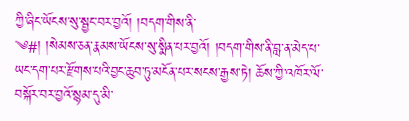ཀྱི་ཞིང་ཡོངས་སུ་སྦྱང་བར་བྱའོ། །བདག་གིས་ནི་
༄#། །སེམས་ཅན་རྣམས་ཡོངས་སུ་སྨིན་པར་བྱའོ། །བདག་གིས་ནི་བླ་ན་མེད་པ་ཡང་དག་པར་རྫོགས་པའི་བྱང་ཆུབ་ཏུ་མངོན་པར་སངས་རྒྱས་ཏེ། ཆོས་ཀྱི་འཁོར་ལོ་བསྐོར་བར་བྱའོ་སྙམ་དུ་མི་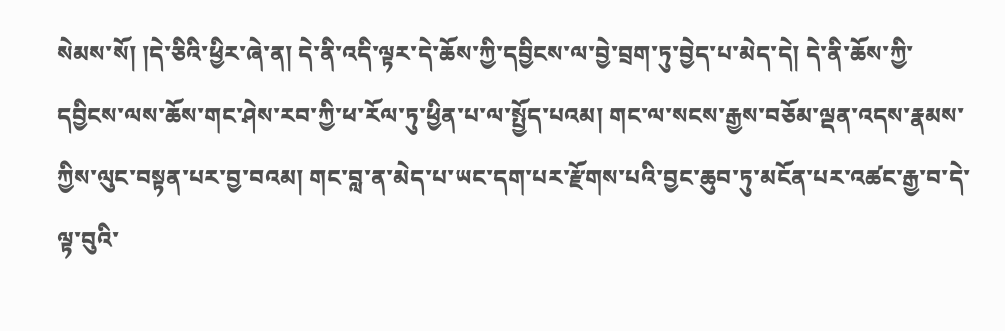སེམས་སོ། །དེ་ཅིའི་ཕྱིར་ཞེ་ན། དེ་ནི་འདི་ལྟར་དེ་ཆོས་ཀྱི་དབྱིངས་ལ་བྱེ་བྲག་ཏུ་བྱེད་པ་མེད་དེ། དེ་ནི་ཆོས་ཀྱི་དབྱིངས་ལས་ཆོས་གང་ཤེས་རབ་ཀྱི་ཕ་རོལ་ཏུ་ཕྱིན་པ་ལ་སྤྱོད་པའམ། གང་ལ་སངས་རྒྱས་བཅོམ་ལྡན་འདས་རྣམས་ཀྱིས་ལུང་བསྟན་པར་བྱ་བའམ། གང་བླ་ན་མེད་པ་ཡང་དག་པར་རྫོགས་པའི་བྱང་ཆུབ་ཏུ་མངོན་པར་འཚང་རྒྱ་བ་དེ་ལྟ་བུའི་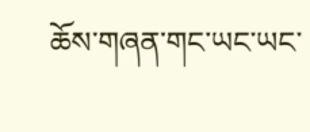ཆོས་གཞན་གང་ཡང་ཡང་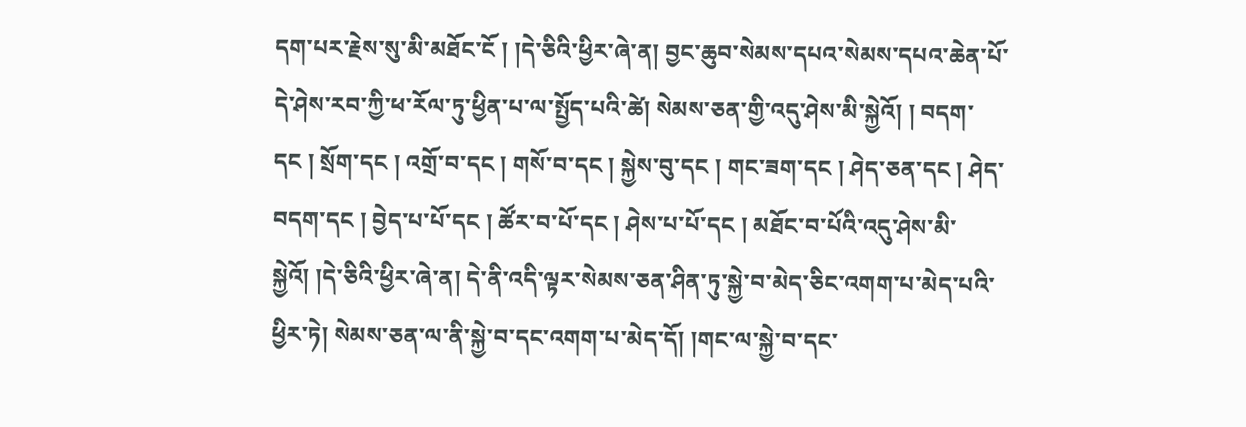དག་པར་རྗེས་སུ་མི་མཐོང་ངོ ། །དེ་ཅིའི་ཕྱིར་ཞེ་ན། བྱང་ཆུབ་སེམས་དཔའ་སེམས་དཔའ་ཆེན་པོ་དེ་ཤེས་རབ་ཀྱི་ཕ་རོལ་ཏུ་ཕྱིན་པ་ལ་སྤྱོད་པའི་ཚེ། སེམས་ཅན་གྱི་འདུ་ཤེས་མི་སྐྱེའོ། ། བདག་དང ། སྲོག་དང ། འགྲོ་བ་དང ། གསོ་བ་དང ། སྐྱེས་བུ་དང ། གང་ཟག་དང ། ཤེད་ཅན་དང ། ཤེད་བདག་དང ། བྱེད་པ་པོ་དང ། ཚོར་བ་པོ་དང ། ཤེས་པ་པོ་དང ། མཐོང་བ་པོའི་འདུ་ཤེས་མི་སྐྱེའོ། །དེ་ཅིའི་ཕྱིར་ཞེ་ན། དེ་ནི་འདི་ལྟར་སེམས་ཅན་ཤིན་ཏུ་སྐྱེ་བ་མེད་ཅིང་འགག་པ་མེད་པའི་ཕྱིར་ཏེ། སེམས་ཅན་ལ་ནི་སྐྱེ་བ་དང་འགག་པ་མེད་དོ། །གང་ལ་སྐྱེ་བ་དང་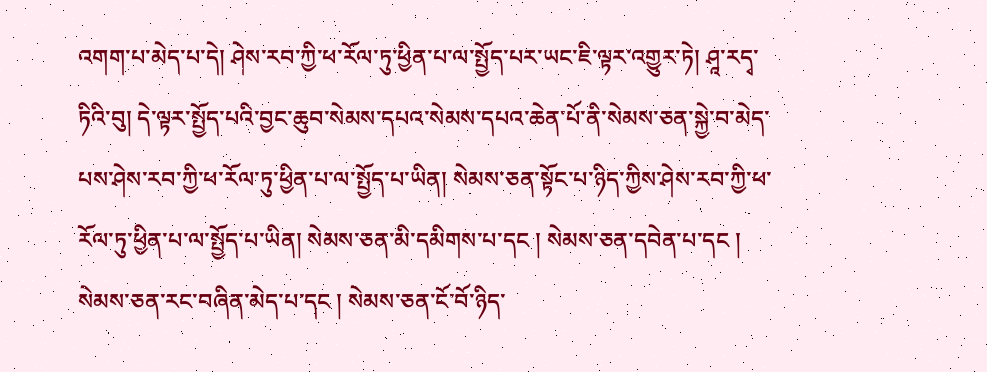འགག་པ་མེད་པ་དེ། ཤེས་རབ་ཀྱི་ཕ་རོལ་ཏུ་ཕྱིན་པ་ལ་སྤྱོད་པར་ཡང་ཇི་ལྟར་འགྱུར་ཏེ། ཤཱ་རདྭ་ཏིའི་བུ། དེ་ལྟར་སྤྱོད་པའི་བྱང་ཆུབ་སེམས་དཔའ་སེམས་དཔའ་ཆེན་པོ་ནི་སེམས་ཅན་སྐྱེ་བ་མེད་
པས་ཤེས་རབ་ཀྱི་ཕ་རོལ་ཏུ་ཕྱིན་པ་ལ་སྤྱོད་པ་ཡིན། སེམས་ཅན་སྟོང་པ་ཉིད་ཀྱིས་ཤེས་རབ་ཀྱི་ཕ་རོལ་ཏུ་ཕྱིན་པ་ལ་སྤྱོད་པ་ཡིན། སེམས་ཅན་མི་དམིགས་པ་དང ། སེམས་ཅན་དབེན་པ་དང ། སེམས་ཅན་རང་བཞིན་མེད་པ་དང ། སེམས་ཅན་ངོ་བོ་ཉིད་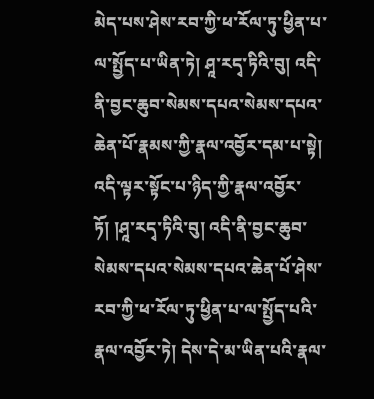མེད་པས་ཤེས་རབ་ཀྱི་ཕ་རོལ་ཏུ་ཕྱིན་པ་ལ་སྤྱོད་པ་ཡིན་ཏེ། ཤཱ་རདྭ་ཏིའི་བུ། འདི་ནི་བྱང་ཆུབ་སེམས་དཔའ་སེམས་དཔའ་ཆེན་པོ་རྣམས་ཀྱི་རྣལ་འབྱོར་དམ་པ་སྟེ། འདི་ལྟར་སྟོང་པ་ཉིད་ཀྱི་རྣལ་འབྱོར་ཏོ། །ཤཱ་རདྭ་ཏིའི་བུ། འདི་ནི་བྱང་ཆུབ་སེམས་དཔའ་སེམས་དཔའ་ཆེན་པོ་ཤེས་རབ་ཀྱི་ཕ་རོལ་ཏུ་ཕྱིན་པ་ལ་སྤྱོད་པའི་རྣལ་འབྱོར་ཏེ། དེས་དེ་མ་ཡིན་པའི་རྣལ་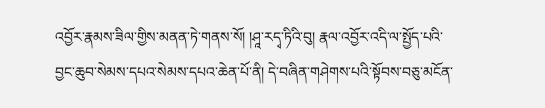འབྱོར་རྣམས་ཟིལ་གྱིས་མནན་ཏེ་གནས་སོ། །ཤཱ་རདྭ་ཏིའི་བུ། རྣལ་འབྱོར་འདི་ལ་སྤྱོད་པའི་བྱང་ཆུབ་སེམས་དཔའ་སེམས་དཔའ་ཆེན་པོ་ནི། དེ་བཞིན་གཤེགས་པའི་སྟོབས་བཅུ་མངོན་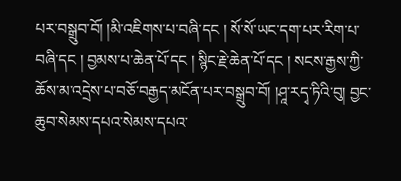པར་བསྒྲུབ་བོ། །མི་འཇིགས་པ་བཞི་དང ། སོ་སོ་ཡང་དག་པར་རིག་པ་བཞི་དང ། བྱམས་པ་ཆེན་པོ་དང ། སྙིང་རྗེ་ཆེན་པོ་དང ། སངས་རྒྱས་ཀྱི་ཆོས་མ་འདྲེས་པ་བཅོ་བརྒྱད་མངོན་པར་བསྒྲུབ་བོ། །ཤཱ་རདྭ་ཏིའི་བུ། བྱང་ཆུབ་སེམས་དཔའ་སེམས་དཔའ་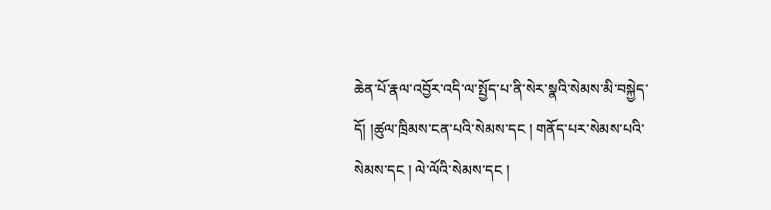ཆེན་པོ་རྣལ་འབྱོར་འདི་ལ་སྤྱོད་པ་ནི་སེར་སྣའི་སེམས་མི་བསྐྱེད་དོ། །ཚུལ་ཁྲིམས་ངན་པའི་སེམས་དང ། གནོད་པར་སེམས་པའི་སེམས་དང ། ལེ་ལོའི་སེམས་དང །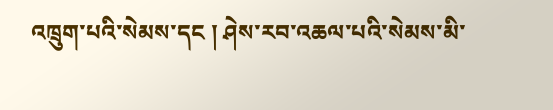འཁྲུག་པའི་སེམས་དང ། ཤེས་རབ་འཆལ་པའི་སེམས་མི་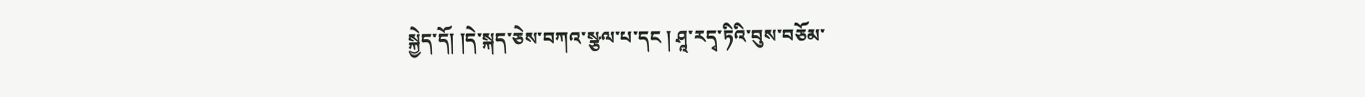སྐྱེད་དོ། །དེ་སྐད་ཅེས་བཀའ་སྩལ་པ་དང ། ཤཱ་རདྭ་ཏིའི་བུས་བཅོམ་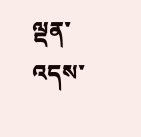ལྡན་འདས་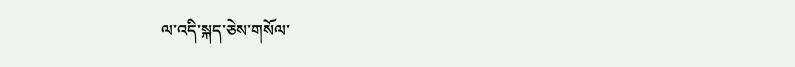ལ་འདི་སྐད་ཅེས་གསོལ་